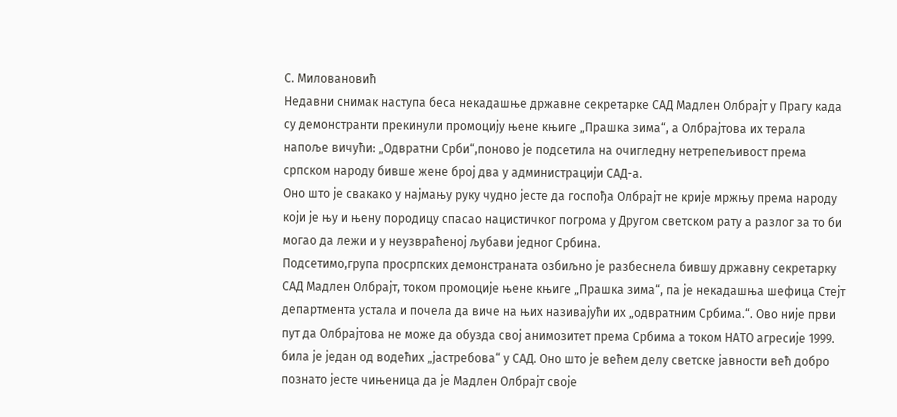С. Миловановић
Недавни снимак наступа беса некадашње државне секретарке САД Мадлен Олбрајт у Прагу када су демонстранти прекинули промоцију њене књиге „Прашка зима“, а Олбрајтова их терала напоље вичући: „Одвратни Срби“,поново је подсетила на очигледну нетрепељивост према српском народу бивше жене број два у администрацији САД-а.
Оно што је свакако у најмању руку чудно јесте да госпођа Олбрајт не крије мржњу према народу који је њу и њену породицу спасао нацистичког погрома у Другом светском рату а разлог за то би могао да лежи и у неузвраћеној љубави једног Србина.
Подсетимо,група просрпских демонстраната озбиљно је разбеснела бившу државну секретарку САД Мадлен Олбрајт, током промоције њене књиге „Прашка зима“, па је некадашња шефица Стејт департмента устала и почела да виче на њих називајући их „одвратним Србима.“. Ово није први пут да Олбрајтова не може да обузда свој анимозитет према Србима а током НАТО агресије 1999. била је један од водећих „јастребова“ у САД. Оно што је већем делу светске јавности већ добро познато јесте чињеница да је Мадлен Олбрајт своје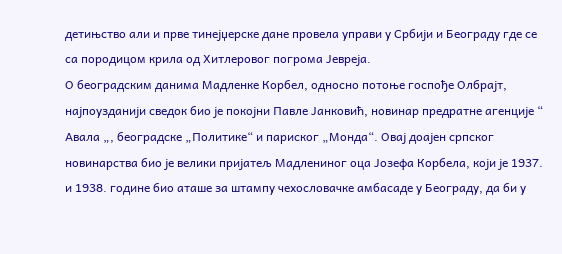детињство али и прве тинејџерске дане провела управи у Србији и Београду где се са породицом крила од Хитлеровог погрома Јевреја.
О београдским данима Мадленке Корбел, односно потоње госпође Олбрајт, најпоузданији сведок био је покојни Павле Јанковић, новинар предратне агенције “ Авала „, београдске „Политике“ и париског „Монда“. Овај доајен српског новинарства био је велики пријатељ Мадлениног оца Јозефа Корбела, који је 1937. и 1938. године био аташе за штампу чехословачке амбасаде у Београду, да би у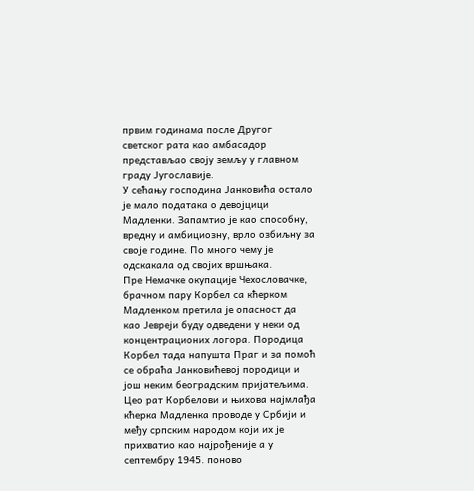првим годинама после Другог светског рата као амбасадор представљао своју земљу у главном граду Југославије.
У сећању господина Јанковића остало је мало података о девојцици Мадленки. Запамтио је као способну, вредну и амбициозну, врло озбиљну за своје године. По много чему је одскакала од својих вршњака.
Пре Немачке окупације Чехословачке, брачном пару Корбел са кћерком Мадленком претила је опасност да као Јевреји буду одведени у неки од концентрационих логора. Породица Корбел тада напушта Праг и за помоћ се обраћа Јанковићевој породици и још неким београдским пријатељима. Цео рат Корбелови и њихова најмлађа кћерка Мадленка проводе у Србији и међу српским народом који их је прихватио као најрођеније а у септембру 1945. поново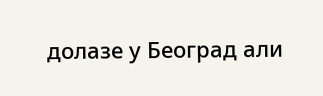долазе у Београд али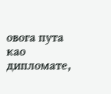овога пута као дипломате,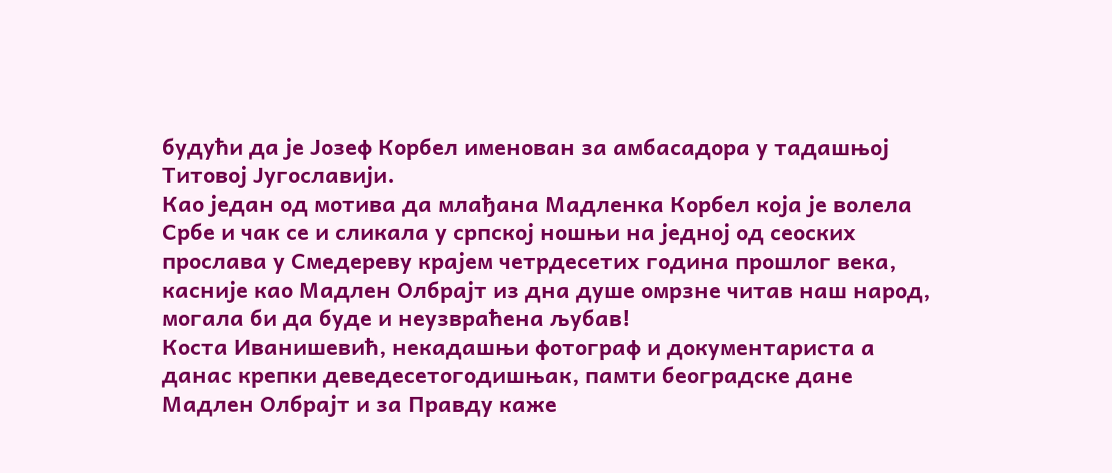будући да је Јозеф Корбел именован за амбасадора у тадашњој Титовој Југославији.
Као један од мотива да млађана Мадленка Корбел која је волела Србе и чак се и сликала у српској ношњи на једној од сеоских прослава у Смедереву крајем четрдесетих година прошлог века, касније као Мадлен Олбрајт из дна душе омрзне читав наш народ, могала би да буде и неузвраћена љубав!
Коста Иванишевић, некадашњи фотограф и документариста а данас крепки деведесетогодишњак, памти београдске дане Мадлен Олбрајт и за Правду каже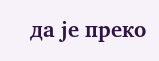да је преко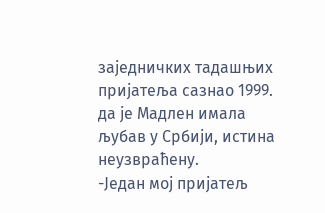заједничких тадашњих пријатеља сазнао 1999. да је Мадлен имала љубав у Србији, истина неузвраћену.
-Један мој пријатељ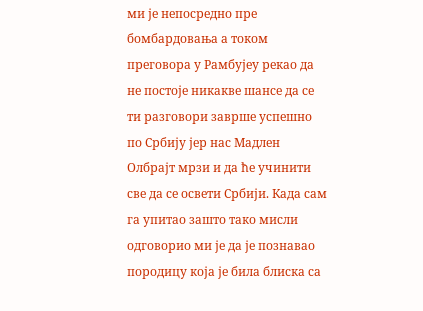ми је непосредно пре бомбардовања а током преговора у Рамбујеу рекао да не постоје никакве шансе да се ти разговори заврше успешно по Србију јер нас Мадлен Олбрајт мрзи и да ће учинити све да се освети Србији. Када сам га упитао зашто тако мисли одговорио ми је да је познавао породицу која је била блиска са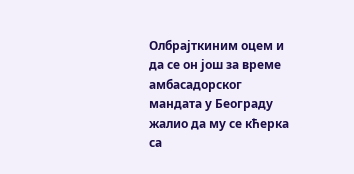Олбрајткиним оцем и да се он још за време амбасадорског мандата у Београду жалио да му се кћерка са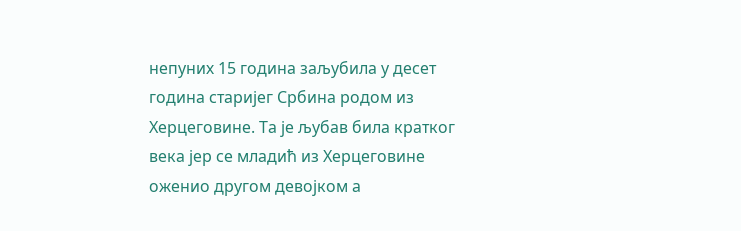непуних 15 година заљубила у десет година старијег Србина родом из Херцеговине. Та је љубав била кратког века јер се младић из Херцеговине оженио другом девојком а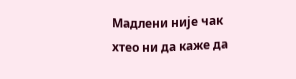Мадлени није чак хтео ни да каже да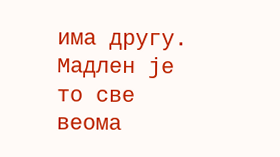има другу. Мадлен је то све веома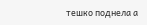тешко поднела а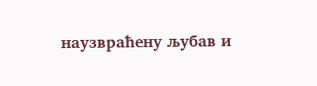наузвраћену љубав и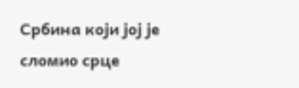Србина који јој је сломио срце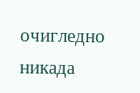очигледно никада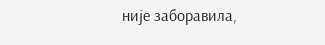није заборавила,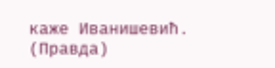каже Иванишевић.
(Правда)